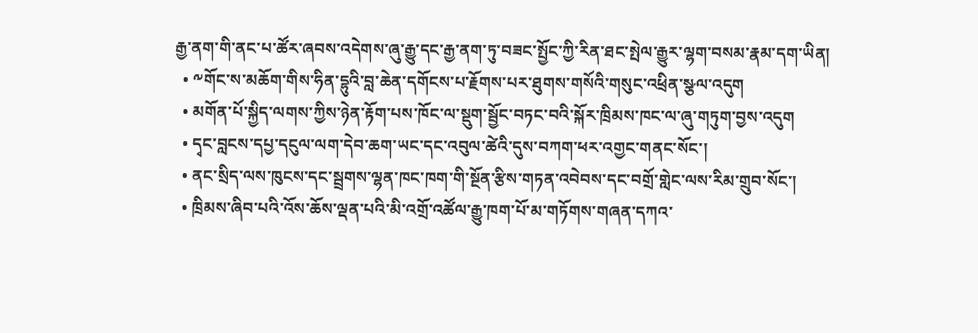རྒྱ་ནག་གི་ནང་པ་ཚོར་ཞབས་འདེགས་ཞུ་རྒྱུ་དང་རྒྱ་ནག་ཏུ་བཟང་སྤྱོང་ཀྱི་རིན་ཐང་སྤེལ་རྒྱུར་ལྷག་བསམ་རྣམ་དག་ཡིན།
  • ༸གོང་ས་མཆོག་གིས་ཧིན་དྷུའི་བླ་ཆེན་དགོངས་པ་རྗོགས་པར་ཐུགས་གསོའི་གསུང་འཕྲིན་སྩལ་འདུག
  • མགོན་པོ་སྐྱིད་ལགས་ཀྱིས་ཉེན་རྟོག་པས་ཁོང་ལ་སྡུག་སྦྱོང་བཏང་བའི་སྐོར་ཁྲིམས་ཁང་ལ་ཞུ་གཏུག་བྱས་འདུག
  • དྭང་བླངས་དཔྱ་དངུལ་ལག་དེབ་ཆག་ཡང་དང་འབུལ་ཚེའི་དུས་བཀག་ཕར་འགྱང་གནང་སོང་།
  • ནང་སྲིད་ལས་ཁུངས་དང་སྦྲགས་ལྷན་ཁང་ཁག་གི་སྔོན་རྩིས་གཏན་འབེབས་དང་བགྲོ་གླེང་ལས་རིམ་གྲུབ་སོང་།
  • ཁྲིམས་ཞིབ་པའི་འོས་ཆོས་ལྡན་པའི་མི་འགྲོ་འཚོལ་རྒྱུ་ཁག་པོ་མ་གཏོགས་གཞན་དཀའ་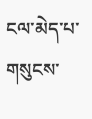ངལ་མེད་པ་གསུངས་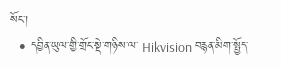སོང་།
  • དབྱིན་ཡུལ་གྱི་གྲོང་སྡེ་གཉིས་ལ་ Hikvision བརྙན་མིག་སྤྱོད་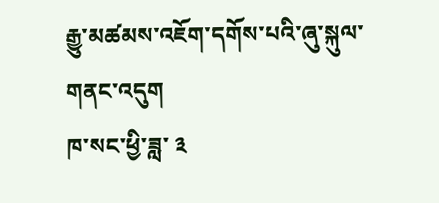རྒྱུ་མཚམས་འཇོག་དགོས་པའི་ཞུ་སྐུལ་གནང་འདུག
ཁ་སང་ཕྱི་ཟླ་ ༣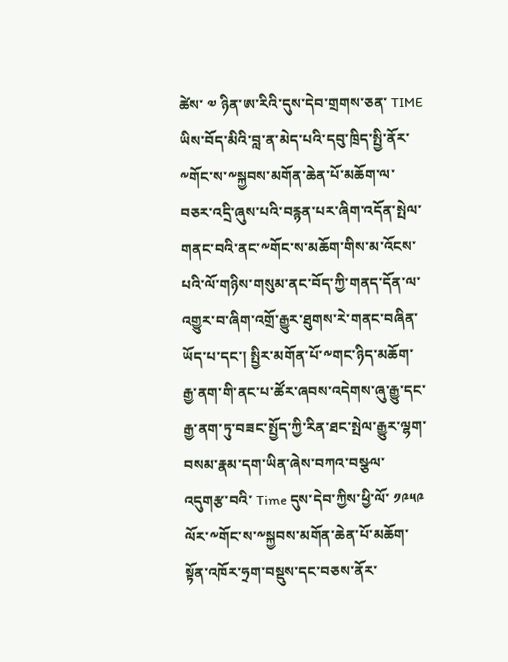ཚེས་ ༧ ཉིན་ཨ་རིའི་དུས་དེབ་གྲགས་ཅན་ TIME ཡིས་བོད་མིའི་བླ་ན་མེད་པའི་དབུ་ཁྲིད་སྤྱི་ནོར་༸གོང་ས་༸སྐྱབས་མགོན་ཆེན་པོ་མཆོག་ལ་བཅར་འདྲི་ཞུས་པའི་བརྙན་པར་ཞིག་འདོན་སྤེལ་གནང་བའི་ནང་༸གོང་ས་མཆོག་གིས་མ་འོངས་པའི་ལོ་གཉིས་གསུམ་ནང་བོད་ཀྱི་གནད་དོན་ལ་འགྱུར་བ་ཞིག་འགྲོ་རྒྱུར་ཐུགས་རེ་གནང་བཞིན་ཡོད་པ་དང་། སྤྱིར་མགོན་པོ་༸གང་ཉིད་མཆོག་རྒྱ་ནག་གི་ནང་པ་ཚོར་ཞབས་འདེགས་ཞུ་རྒྱུ་དང་རྒྱ་ནག་ཏུ་བཟང་སྤྱོད་ཀྱི་རིན་ཐང་སྤེལ་རྒྱུར་ལྷག་བསམ་རྣམ་དག་ཡིན་ཞེས་བཀའ་བསྩལ་འདུགརྩ་བའི་ Time དུས་དེབ་ཀྱིས་ཕྱི་ལོ་ ༡༩༥༩ ལོར་༸གོང་ས་༸སྐྱབས་མགོན་ཆེན་པོ་མཆོག་སྟོན་འཁོར་ཧྲག་བསྡུས་དང་བཅས་ནོར་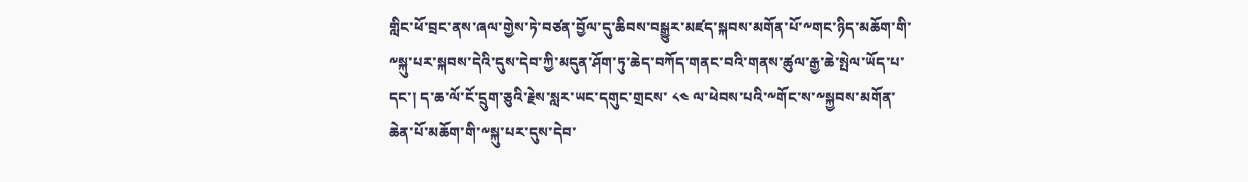གླིང་ཕོ་བྲང་ནས་ཞལ་གྱེས་ཏེ་བཙན་བྱོལ་དུ་ཆིབས་བསྒྱུར་མཛད་སྐབས་མགོན་པོ་༸གང་ཉིད་མཆོག་གི་༸སྐུ་པར་སྐབས་དེའི་དུས་དེབ་ཀྱི་མདུན་ཤོག་ཏུ་ཆེད་བཀོད་གནང་བའི་གནས་ཚུལ་རྒྱ་ཆེ་སྤེལ་ཡོད་པ་དང་། ད་ཆ་ལོ་ངོ་དྲུག་ཅུའི་རྗེས་སླར་ཡང་དགུང་གྲངས་ ༨༤ ལ་ཕེབས་པའི་༸གོང་ས་༸སྐྱབས་མགོན་ཆེན་པོ་མཆོག་གི་༸སྐུ་པར་དུས་དེབ་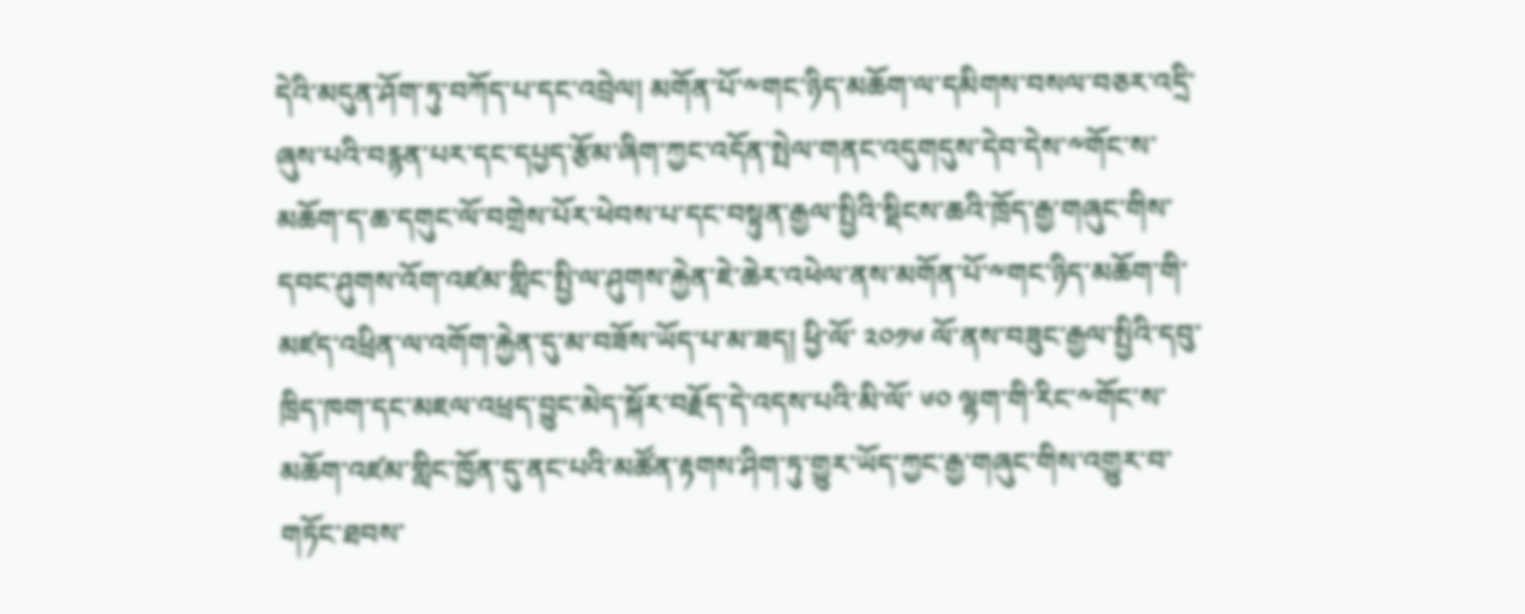དེའི་མདུན་ཤོག་ཏུ་བཀོད་པ་དང་འབྲེལ། མགོན་པོ་༸གང་ཉིད་མཆོག་ལ་དམིགས་བསལ་བཅར་འདྲི་ཞུས་པའི་བརྙན་པར་དང་དཔྱད་རྩོམ་ཞིག་ཀྱང་འདོན་སྤེལ་གནང་འདུགདུས་དེབ་དེས་༸གོང་ས་མཆོག་ད་ཆ་དགུང་ལོ་བགྲེས་པོར་ཕེབས་པ་དང་བསྟུན་རྒྱལ་སྤྱིའི་སྡིངས་ཆའི་ཁྲོད་རྒྱ་གཞུང་གིས་དབང་ཤུགས་འོག་འཛམ་གླིང་སྤྱི་ལ་ཤུགས་རྐྱེན་ཇེ་ཆེར་འཕེལ་ནས་མགོན་པོ་༸གང་ཉིད་མཆོག་གི་མཛད་འཕྲིན་ལ་འགོག་རྐྱེན་དུ་མ་བཟོས་ཡོད་པ་མ་ཟད། ཕྱི་ལོ་ ༢༠༡༦ ལོ་ནས་བཟུང་རྒྱལ་སྤྱིའི་དབུ་ཁྲིད་ཁག་དང་མཇལ་འཕྲད་བྱུང་མེད་སྐོར་བརྗོད་དེ་འདས་པའི་མི་ལོ་ ༦༠ ལྷག་གི་རིང་༸གོང་ས་མཆོག་འཛམ་གླིང་ཁྱོན་དུ་ནང་པའི་མཚོན་རྟགས་ཤིག་ཏུ་གྱུར་ཡོད་ཀྱང་རྒྱ་གཞུང་གིས་འགྱུར་བ་གཏོང་ཐབས་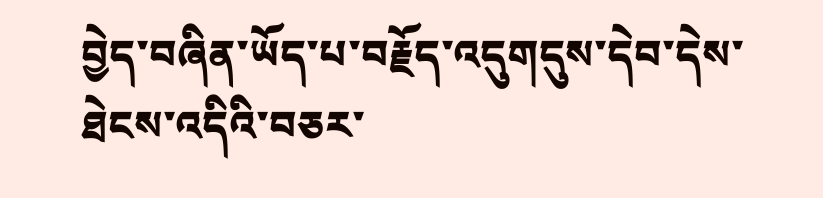བྱེད་བཞིན་ཡོད་པ་བརྗོད་འདུགདུས་དེབ་དེས་ཐེངས་འདིའི་བཅར་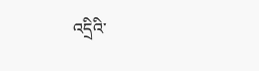འདྲིའི་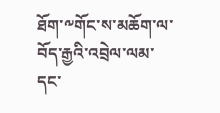ཐོག་༸གོང་ས་མཆོག་ལ་བོད་རྒྱའི་འབྲེལ་ལམ་དང་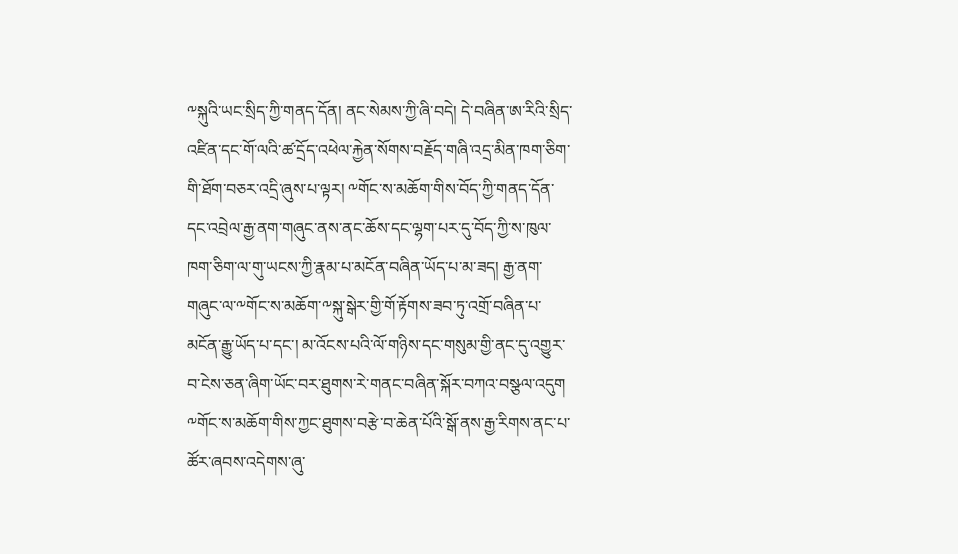༸སྐུའི་ཡང་སྲིད་ཀྱི་གནད་དོན། ནང་སེམས་ཀྱི་ཞི་བདེ། དེ་བཞིན་ཨ་རིའི་སྲིད་འཛིན་དང་གོ་ལའི་ཚ་དྲོད་འཕེལ་རྐྱེན་སོགས་བརྗོད་གཞི་འདྲ་མིན་ཁག་ཅིག་གི་ཐོག་བཅར་འདྲི་ཞུས་པ་ལྟར། ༸གོང་ས་མཆོག་གིས་བོད་ཀྱི་གནད་དོན་དང་འབྲེལ་རྒྱ་ནག་གཞུང་ནས་ནང་ཆོས་དང་ལྷག་པར་དུ་བོད་ཀྱི་ས་ཁུལ་ཁག་ཅིག་ལ་གུ་ཡངས་ཀྱི་རྣམ་པ་མངོན་བཞིན་ཡོད་པ་མ་ཟད། རྒྱ་ནག་གཞུང་ལ་༸གོང་ས་མཆོག་༸སྐུ་སྒེར་གྱི་གོ་རྟོགས་ཟབ་ཏུ་འགྲོ་བཞིན་པ་མངོན་རྒྱུ་ཡོད་པ་དང་། མ་འོངས་པའི་ལོ་གཉིས་དང་གསུམ་གྱི་ནང་དུ་འགྱུར་བ་ངེས་ཅན་ཞིག་ཡོང་བར་ཐུགས་རེ་གནང་བཞིན་སྐོར་བཀའ་བསྩལ་འདུག ༸གོང་ས་མཆོག་གིས་ཀྱང་ཐུགས་བརྩེ་བ་ཆེན་པོའི་སྒོ་ནས་རྒྱ་རིགས་ནང་པ་ཚོར་ཞབས་འདེགས་ཞུ་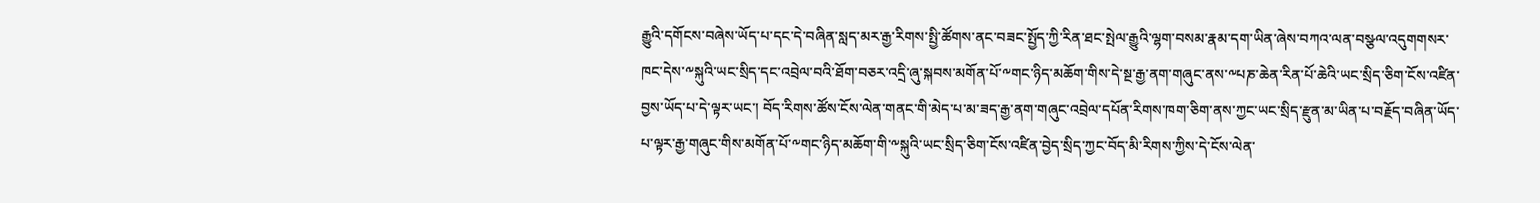རྒྱུའི་དགོངས་བཞེས་ཡོད་པ་དང་དེ་བཞིན་སླད་མར་རྒྱ་རིགས་སྤྱི་ཚོགས་ནང་བཟང་སྤྱོད་ཀྱི་རིན་ཐང་སྤེལ་རྒྱུའི་ལྷག་བསམ་རྣམ་དག་ཡིན་ཞེས་བཀའ་ལན་བསྩལ་འདུགགསར་ཁང་དེས་༸སྐུའི་ཡང་སྲིད་དང་འབྲེལ་བའི་ཐོག་བཅར་འདྲི་ཞུ་སྐབས་མགོན་པོ་༸གང་ཉིད་མཆོག་གིས་དེ་སྔ་རྒྱ་ནག་གཞུང་ནས་༸པཎ་ཆེན་རིན་པོ་ཆེའི་ཡང་སྲིད་ཅིག་ངོས་འཛིན་བྱས་ཡོད་པ་དེ་ལྟར་ཡང་། བོད་རིགས་ཚོས་ངོས་ལེན་གནང་གི་མེད་པ་མ་ཟད་རྒྱ་ནག་གཞུང་འབྲེལ་དཔོན་རིགས་ཁག་ཅིག་ནས་ཀྱང་ཡང་སྲིད་རྫུན་མ་ཡིན་པ་བརྗོད་བཞིན་ཡོད་པ་ལྟར་རྒྱ་གཞུང་གིས་མགོན་པོ་༸གང་ཉིད་མཆོག་གི་༸སྐུའི་ཡང་སྲིད་ཅིག་ངོས་འཛིན་བྱེད་སྲིད་ཀྱང་བོད་མི་རིགས་ཀྱིས་དེ་ངོས་ལེན་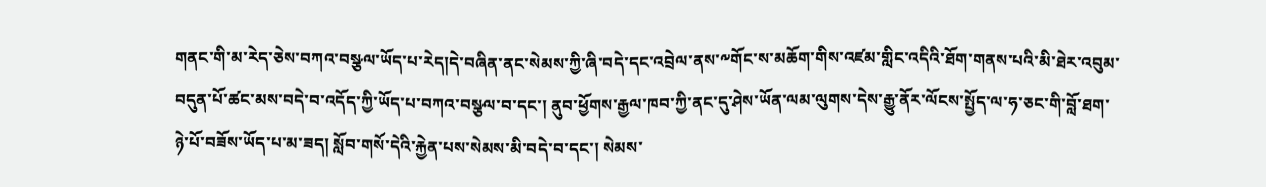གནང་གི་མ་རེད་ཅེས་བཀའ་བསྩལ་ཡོད་པ་རེད།དེ་བཞིན་ནང་སེམས་ཀྱི་ཞི་བདེ་དང་འབྲེལ་ནས་༸གོང་ས་མཆོག་གིས་འཛམ་གླིང་འདིའི་ཐོག་གནས་པའི་མི་ཐེར་འབུམ་བདུན་པོ་ཚང་མས་བདེ་བ་འདོད་ཀྱི་ཡོད་པ་བཀའ་བསྩལ་བ་དང་། ནུབ་ཕྱོགས་རྒྱལ་ཁབ་ཀྱི་ནང་དུ་ཤེས་ཡོན་ལམ་ལུགས་དེས་རྒྱུ་ནོར་ལོངས་སྤྱོད་ལ་ཧ་ཅང་གི་བློ་ཐག་ཉེ་པོ་བཟོས་ཡོད་པ་མ་ཟད། སློབ་གསོ་དེའི་རྐྱེན་པས་སེམས་མི་བདེ་བ་དང་། སེམས་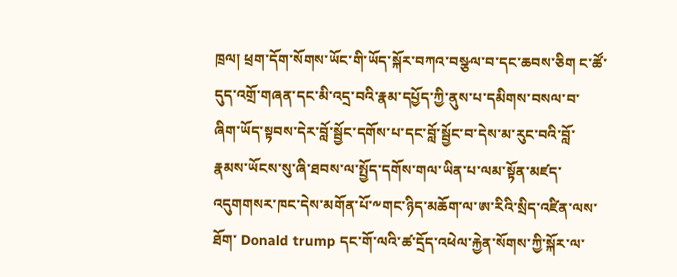ཁྲལ། ཕྲག་དོག་སོགས་ཡོང་གི་ཡོད་སྐོར་བཀའ་བསྩལ་བ་དང་ཆབས་ཅིག ང་ཚོ་དུད་འགྲོ་གཞན་དང་མི་འདྲ་བའི་རྣམ་དཔྱོད་ཀྱི་ནུས་པ་དམིགས་བསལ་བ་ཞིག་ཡོད་སྟབས་དེར་བློ་སྦྱོང་དགོས་པ་དང་བློ་སྦྱོང་བ་དེས་མ་རུང་བའི་བློ་རྣམས་ཡོངས་སུ་ཞི་ཐབས་ལ་སྤྱོད་དགོས་གལ་ཡིན་པ་ལམ་སྟོན་མཛད་འདུགགསར་ཁང་དེས་མགོན་པོ་༸གང་ཉིད་མཆོག་ལ་ཨ་རིའི་སྲིད་འཛིན་ལས་ཐོག་ Donald trump དང་གོ་ལའི་ཚ་དྲོད་འཕེལ་རྐྱེན་སོགས་ཀྱི་སྐོར་ལ་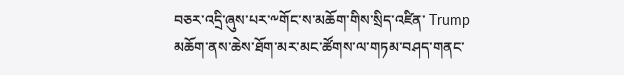བཅར་འདྲི་ཞུས་པར་༸གོང་ས་མཆོག་གིས་སྲིད་འཛིན་ Trump མཆོག་ནས་ཆེས་ཐོག་མར་མང་ཚོགས་ལ་གཏམ་བཤད་གནང་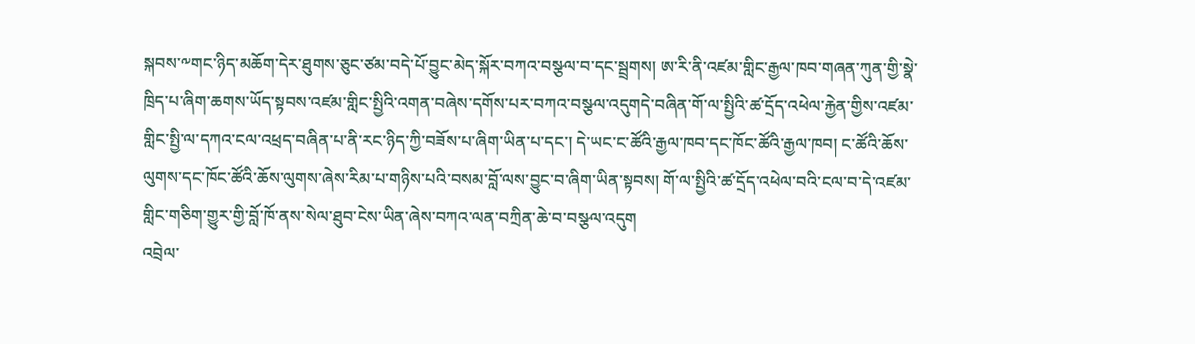སྐབས་༸གང་ཉིད་མཆོག་དེར་ཐུགས་ཅུང་ཙམ་བདེ་པོ་བྱུང་མེད་སྐོར་བཀའ་བསྩལ་བ་དང་སྦྲགས། ཨ་རི་ནི་འཛམ་གླིང་རྒྱལ་ཁབ་གཞན་ཀུན་གྱི་སྣེ་ཁྲིད་པ་ཞིག་ཆགས་ཡོད་སྟབས་འཛམ་གླིང་སྤྱིའི་འགན་བཞེས་དགོས་པར་བཀའ་བསྩལ་འདུགདེ་བཞིན་གོ་ལ་སྤྱིའི་ཚ་དྲོད་འཕེལ་རྐྱེན་གྱིས་འཛམ་གླིང་སྤྱི་ལ་དཀའ་ངལ་འཕྲད་བཞིན་པ་ནི་རང་ཉིད་ཀྱི་བཟོས་པ་ཞིག་ཡིན་པ་དང་། དེ་ཡང་ང་ཚོའི་རྒྱལ་ཁབ་དང་ཁོང་ཚོའི་རྒྱལ་ཁབ། ང་ཚོའི་ཆོས་ལུགས་དང་ཁོང་ཚོའི་ཆོས་ལུགས་ཞེས་རིམ་པ་གཉིས་པའི་བསམ་བློ་ལས་བྱུང་བ་ཞིག་ཡིན་སྟབས། གོ་ལ་སྤྱིའི་ཚ་དྲོད་འཕེལ་བའི་ངལ་བ་དེ་འཛམ་གླིང་གཅིག་གྱུར་གྱི་བློ་ཁོ་ནས་སེལ་ཐུབ་ངེས་ཡིན་ཞེས་བཀའ་ལན་བཀྲིན་ཆེ་བ་བསྩལ་འདུག
འབྲེལ་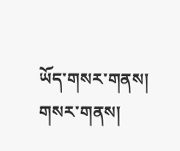ཡོད་གསར་གནས།
གསར་གནས།